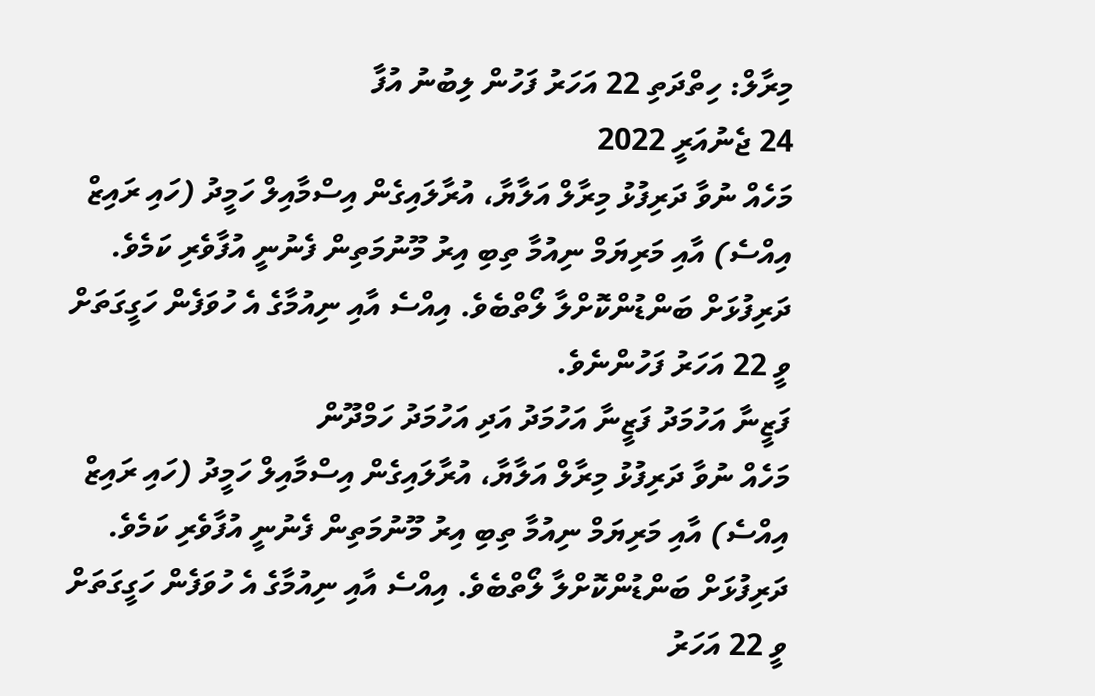މިރާލް: ހިތްދަތި 22 އަހަރު ފަހުން ލިބުނު އުފާ
24 ޖެނުއަރީ 2022
މަހެއް ނުވާ ދަރިފުޅު މިރާލް އަލާޔާ، އުރާލައިގެން އިސްމާއިލް ހަމީދު (ހައި ރައިޒް އިއްސެ) އާއި މަރިޔަމް ނިއުމާ ތިބި އިރު މޫނުމަތިން ފެނުނީ އުފާވެރި ކަމެވެ. ދަރިފުޅަށް ބަންޑުންކޮށްލާ ލޯތްބެވެ. އިއްސެ އާއި ނިއުމާގެ އެ ހުވަފެން ހަގީގަތަށް ވީ 22 އަހަރު ފަހުންނެވެ.
ފަޒީނާ އަހުމަދު ފަޒީނާ އަހުމަދު އަދި އަހުމަދު ހަމްދޫން
މަހެއް ނުވާ ދަރިފުޅު މިރާލް އަލާޔާ، އުރާލައިގެން އިސްމާއިލް ހަމީދު (ހައި ރައިޒް އިއްސެ) އާއި މަރިޔަމް ނިއުމާ ތިބި އިރު މޫނުމަތިން ފެނުނީ އުފާވެރި ކަމެވެ. ދަރިފުޅަށް ބަންޑުންކޮށްލާ ލޯތްބެވެ. އިއްސެ އާއި ނިއުމާގެ އެ ހުވަފެން ހަގީގަތަށް ވީ 22 އަހަރު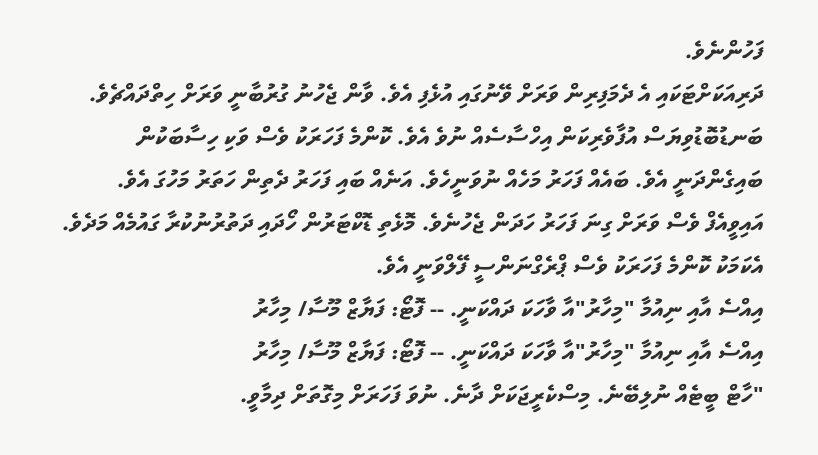ފަހުންނެވެ.
ދަރިއަކަށްޓަކައި އެ ދެމަފިރިން ވަރަށް ވޭނުގައި އުޅެފި އެވެ. ވާން ޖެހުނު ގުރުބާނީ ވަރަށް ހިތްދައްޗެވެ. ބަނޑުބޮޑުވިޔަސް އުފާވެރިކަން އިހްސާސެއް ނުވެ އެވެ. ކޮންމެ ފަހަރަކު ވެސް ވަކި ހިސާބަކުން ބައިގެންދަނީ އެވެ. ބައެއް ފަހަރު މަހެއް ނުވަނީހެވެ. އަނެއް ބައި ފަހަރު ދެތިން ހަތަރު މަހުގަ އެވެ. އައިވީއެފް ވެސް ވަރަށް ގިނަ ފަހަރު ހަދަން ޖެހުނެވެ. މޮޅެތި ޑޮކްޓަރުން ހޯދައި ދަތުރުނުކުރާ ގައުމެއް މަދެވެ.
އެކަމަކު ކޮންމެ ފަހަރަކު ވެސް ޕްރެގްނަންސީ ފޭލްވަނީ އެވެ.
އިއްސެ އާއި ނިއުމާ "މިހާރު"އާ ވާހަކަ ދައްކަނީ. -- ފޮޓޯ: ފަޔާޒް މޫސާ/ މިހާރު
އިއްސެ އާއި ނިއުމާ "މިހާރު"އާ ވާހަކަ ދައްކަނީ. -- ފޮޓޯ: ފަޔާޒް މޫސާ/ މިހާރު
"ހާޓް ބީޓެއް ނުލިބޭނެ. މިސްކެރީޖަކަށް ދާނެ. ނުވަ ފަހަރަށް މިގޮތަށް ދިމާވީ.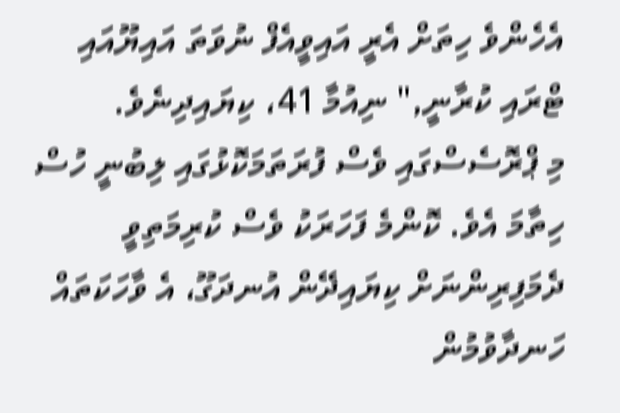އެހެންވެ ހިތަށް އެރީ އައިވީއެފް ނުވަތަ އައިޔޫއައި ޓްރައި ކުރާނީ," ނިއުމާ 41، ކިޔައިދިނެވެ.
މި ޕްރޮސެސްގައި ވެސް ފުރަތަމަކޮޅުގައި ލިބުނީ ހުސް ހިތާމަ އެވެ. ކޮންމެ ފަހަރަކު ވެސް ކުރިމަތިވީ ދެމަފިރިންނަށް ކިޔައިދޭން އުނދަގޫ، އެ ވާހަކަތައް ހަނދާވުމުން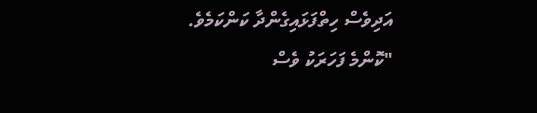އަދިވެސް ހިތްފަޅައިގެންދާ ކަންކަމެވެ.
"ކޮންމެ ފަހަރަކު ވެސް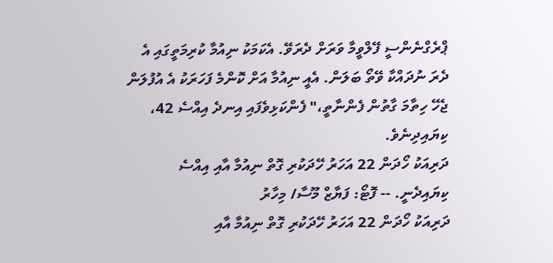ޕްރެގްނެންސީ ފޭލްވީމާ ވަރަށް ދެރަވޭ. އެކަމަކު ނިއުމާ ކުރިމަތީގައި އެ ދެރަ ނުދައްކާ ވޭތޯ ބަލަން. އެއީ ނިއުމާ އަށް ކޮންމެ ފަހަރަކު އެ އުފުލަން ޖެހޭ ހިތާމަ ގާތުން ފެންނާތީ،" ފެންކަޅިވެފައި އިނދެ އިއްސެ 42، ކިޔައިދިނެވެ.
ދަރިއަކު ހޯދަން 22 އަހަރު ހޭދަކުރި ގޮތް ނިއުމާ އާއި އިއްސެ ކިޔައިދެނީ. -- ފޮޓޯ: ފަޔާޒް މޫސާ/ މިހާރު
ދަރިއަކު ހޯދަން 22 އަހަރު ހޭދަކުރި ގޮތް ނިއުމާ އާއި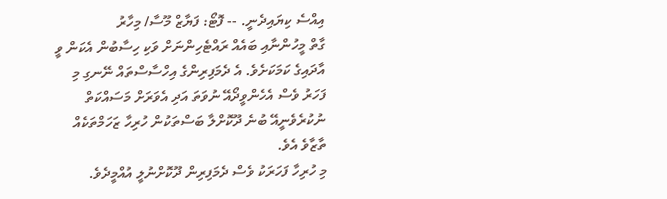އިއްސެ ކިޔައިދެނީ. -- ފޮޓޯ: ފަޔާޒް މޫސާ/ މިހާރު
ގާތް މީހުންނާއި ބައެއް ރައްޓެހިންނަށް ވަކި ހިސާބުން އެކަން ވީ އާދައިގެ ކަމަކަށެވެ. އެ ދެމަފިރިންގެ އިހްސާސްތައް ނޭނގި މި ފަހަރު ވެސް އެހެންވީދޯއޭ ނުވަތަ އަދި އެވަރަށް މަސައްކަތް ނުކުރެވެނީއޭ ބުނެ ދޫކޮށްލާ ބަސްތަކުން ހުރިހާ ޒަހަމްތަކެއް ތާޒާވެ އެވެ.
މި ހުރިހާ ފަހަރަކު ވެސް ދެމަފިރިން ދޫކޮށްނުލީ އުއްމީދެވެ.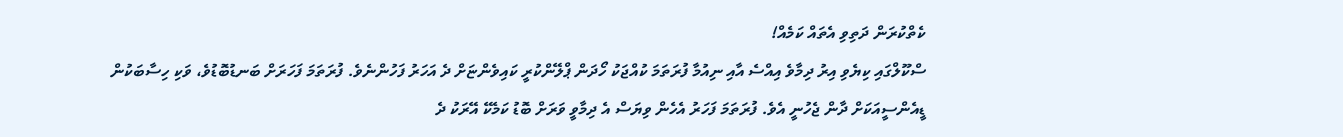ކެތްކުރަން ދަތިވި އެތައް ކަމެއް!
ސްކޫލްގައި ކިޔެވި އިރު ދިމާވެ އިއްސެ އާއި ނިއުމާ ފުރަތަމަ ކުއްޖަކު ހޯދަން ޕްލޭންކުރީ ކައިވެންޏަށް ދެ އަހަރު ފަހުންނެވެ. ފުރަތަމަ ފަހަރަށް ބަނޑުބޮޑުވެ، ވަކި ހިސާބަކުން ޑީއެންސީއަކަށް ދާން ޖެހުނީ އެވެ. ފުރަތަމަ ފަހަރު އެހެން ވިޔަސް އެ ދިމާވީ ވަރަށް ބޮޑު ކަމެކޭ އޭރަކު ދެ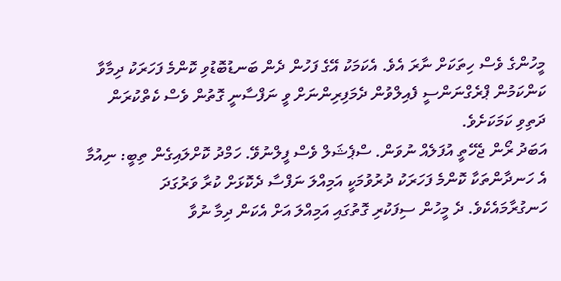މީހުންގެ ވެސް ހިތަކަށް ނާރަ އެވެ. އެކަމަކު އޭގެ ފަހުން ދެން ބަނޑުބޮޑުވި ކޮންމެ ފަހަރަކު ދިމާވާ ކަންކަމުން ޕްރެގްނަންސީ ފެއިލްވުން ދެމަފިރިންނަށް ވީ ނަފްސާނީ ގޮތުން ވެސް ކެތްކުރަން ދަތިވި ކަމަކަށެވެ.
އަބަދު ރޯން ޖެހޭތީ އުފަލެއް ނުވަން. ސްޕެޝަލް ވެސް ފީލްނުވޭ. ހަމްދު ކޮށްލައިގެން ތިބީ: ނިއުމާ
އެ ހަނދާންތަކާ ކޮންމެ ފަހަރަކު ދުރުވުމަކީ އަމިއްލަ ނަފްސާ ދެކޮޅަށް ކުރާ ވަރުގަދަ ހަނގުރާމައެކެވެ. ދެ މީހުން ސިފަކުރި ގޮތުގައި އަމިއްލަ އަށް އެކަން ދިމާ ނުވާ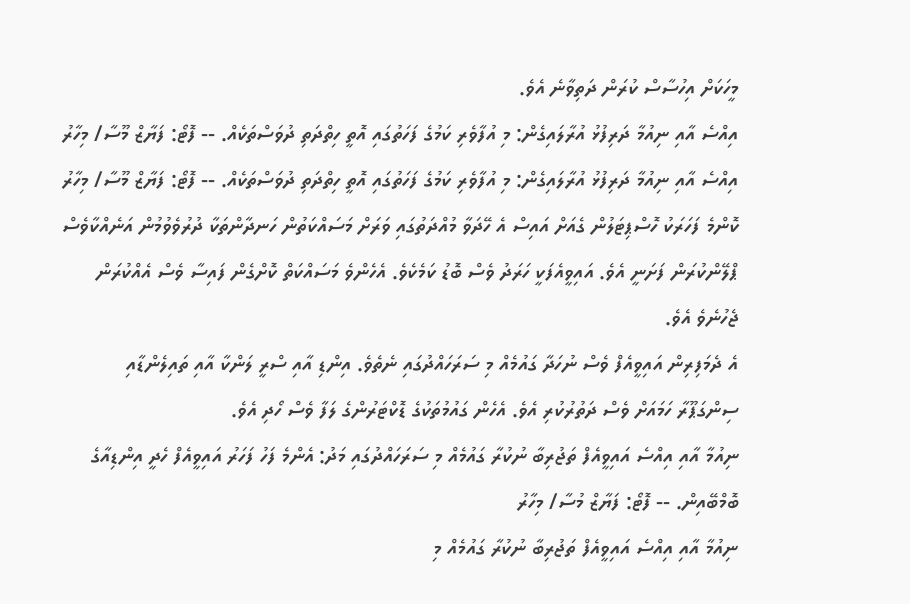މީހަކަށް އިހުސާސް ކުރަން ދަތިވާނެ އެވެ.
އިއްސެ އާއި ނިއުމާ ދަރިފުޅު އުރާލައިގެން: މި އުފާވެރި ކަމުގެ ފަހަތުގައި އޮތީ ހިތްދަތި ދުވަސްތަކެއް. -- ފޮޓޯ: ފަޔާޒް މޫސާ/ މިހާރު
އިއްސެ އާއި ނިއުމާ ދަރިފުޅު އުރާލައިގެން: މި އުފާވެރި ކަމުގެ ފަހަތުގައި އޮތީ ހިތްދަތި ދުވަސްތަކެއް. -- ފޮޓޯ: ފަޔާޒް މޫސާ/ މިހާރު
ކޮންމެ ފަހަރަކު ހޮސްޕިޓަލުން ގެއަށް އައިސް އެ ހޭދަވާ މުއްދަތުގައި ވަރަށް މަސައްކަތުން ހަނދާންތަކާ ދުރުވެވުމުން އަނެއްކާވެސް ޕްލޭންކުރަން ފަށަނީ އެވެ. އައިވީއެފަކީ ހަރަދު ވެސް ބޮޑު ކަމެކެވެ. އެހެންވެ މަސައްކަތް ކޮށްގެން ފައިސާ ވެސް އެއްކުރަން ޖެހުނެވެ އެވެ.
އެ ދެމަފިރިން އައިވީއެފް ވެސް ނުހަދާ ގައުމެއް މި ސަރަހައްދުގައި ނެތެވެ. އިންޑި އާއި ސްރީ ލަންކާ އާއި ތައިލެންޑާއި ސިންގަޕޫރާ ހަމައަށް ވެސް ދަތުރުކުރި އެވެ. އެހެން ގައުމުތަކުގެ ޑޮކްޓަރުންގެ ލަފާ ވެސް ހޯދި އެވެ.
ނިއުމާ އާއި އިއްސެ އައިވީއެފް ތަޖުރިބާ ނުކުރާ ގައުމެއް މި ސަރަހައްދުގައި މަދު: އެންމެ ފަހު ފަހަރު އައިވީއެފް ހެދީ އިންޑިއާގެ ބޮމްބޭއިން. -- ފޮޓޯ: ފަޔާޒް މުސާ/ މިހާރު
ނިއުމާ އާއި އިއްސެ އައިވީއެފް ތަޖުރިބާ ނުކުރާ ގައުމެއް މި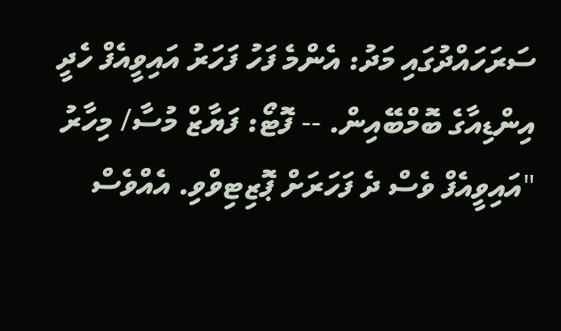ސަރަހައްދުގައި މަދު: އެންމެ ފަހު ފަހަރު އައިވީއެފް ހެދީ އިންޑިއާގެ ބޮމްބޭއިން. -- ފޮޓޯ: ފަޔާޒް މުސާ/ މިހާރު
"އައިވީއެފް ވެސް ދެ ފަހަރަށް ޕޮޒިޓިވްވި. އެއްވެސް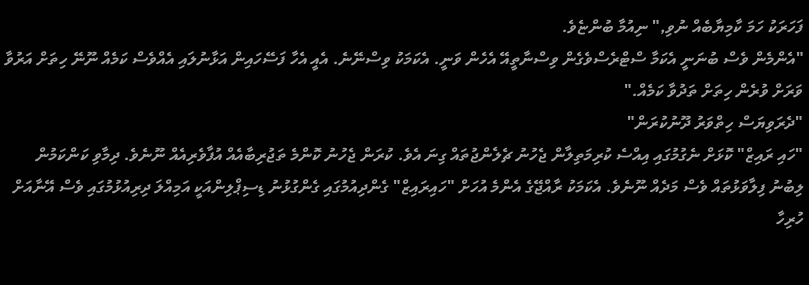ފަހަރަކު ހަމަ ކާމިޔާބެއް ނުވި," ނިއުމާ ބުންޏެވެ.
"އެންމެން ވެސް ބުނަނީ އެކަމާ ސްޓްރެސްވެގެން ވިސްނާތީއޭ އެހެން ވަނީ. އެކަމަކު ވިސްނޭނެ. އެއީ އެހާ ފަސޭހައިން އަޅާނުލައި އެއްވެސް ކަމެއް ނޫނޭ ހިތަށް އަރުވާ ވަރަށް ވުރެން ހިތަށް ތަދުވާ ކަމެއް."
"ދެރަވިޔަސް ހިތްވަރު ދޫނުކުރަން"
"ހައި ރައިޒް" ކޮޅަށް ނެގުމުގައި އިއްސެ ކުރިމަތިލާން ޖެހުނު ޗެލެންޖުތައް ގިނަ އެވެ. ކުރަން ޖެހުނު ކޮންމެ ތަޖުރިބާއެއް އުފާވެރިއެއް ނޫނެވެ. ދިމާވި ކަންކަމުން ލިބުނު ފިލާވަޅުތައް ވެސް މަދެއް ނޫނެވެ. އެކަމަކު ރާއްޖޭގެ އެންމެ އުހަށް "ހައިރައިޒް" ގެންދިއުމުގައި ގެންގުޅުނު ޑިސިޕްލިންއަކީ އަމިއްލަ ދިރިއުޅުމުގައި ވެސް އޭނާއަށް ހުރިހާ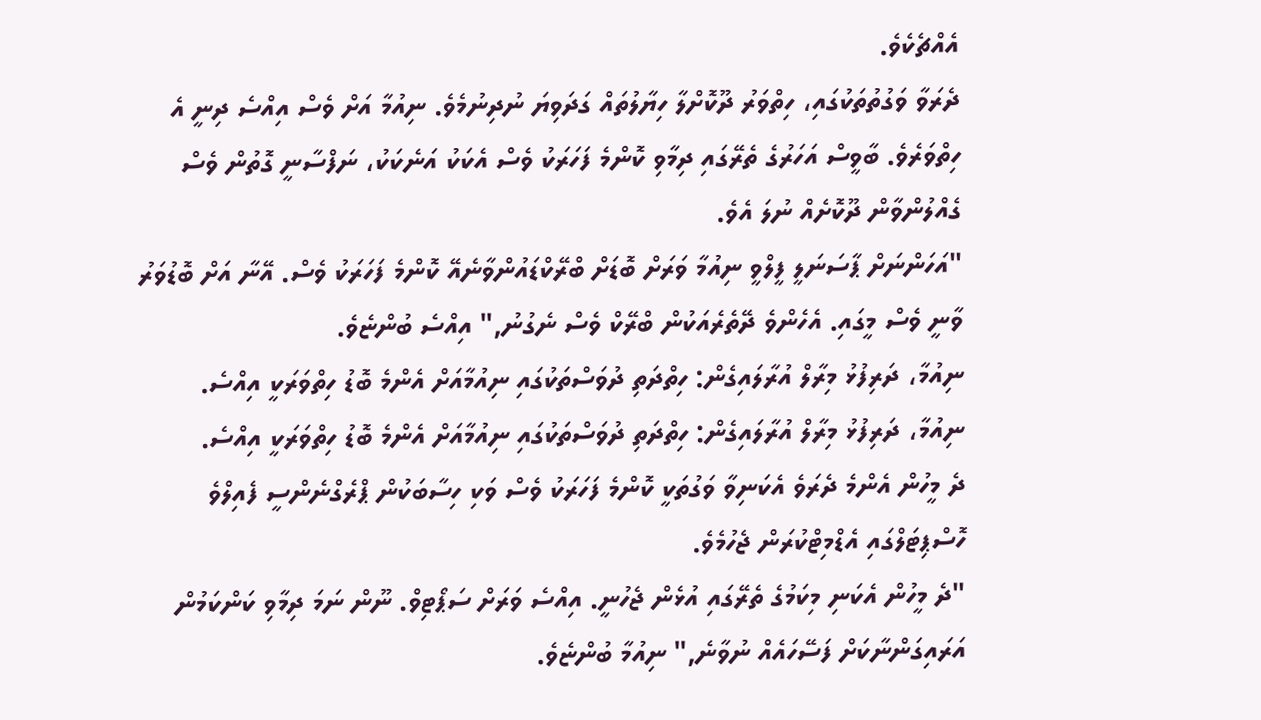އެއްޗެކެވެ.
ދެރަވާ ވަގުތުތަކުގައި، ހިތްވަރު ދޫކޮށްލާ ހިޔާލުތައް ގަދަވިޔަ ނުދިނުމެވެ. ނިއުމާ އަށް ވެސް އިއްސެ ދިނީ އެ ހިތްވަރެވެ. ބާވީސް އަހަރުގެ ތެރޭގައި ދިމާވި ކޮންމެ ފަހަރަކު ވެސް އެކަކު އަނެކަކު، ނަފްސާނީ ގޮތުން ވެސް ގެއްލުންވާން ދޫކޮށެއް ނުލަ އެވެ.
"އަހަންނަށް ޕާސަނަލީ ފީލްވީ ނިއުމާ ވަރަށް ބޮޑަށް ބްރޭކްޑައުންވާނެއޭ ކޮންމެ ފަހަރަކު ވެސް. އޭނާ އަށް ބޮޑުވަރު ވާނީ ވެސް މީގައި. އެހެންވެ ދޭތެރެއަކުން ބްރޭކް ވެސް ނެގުނު," އިއްސެ ބުންޏެވެ.
ނިއުމާ، ދަރިފުޅު މިރާލް އުރާލައިގެން: ހިތްދަތި ދުވަސްތަކުގައި ނިއުމާއަށް އެންމެ ބޮޑު ހިތްވަރަކީ އިއްސެ.
ނިއުމާ، ދަރިފުޅު މިރާލް އުރާލައިގެން: ހިތްދަތި ދުވަސްތަކުގައި ނިއުމާއަށް އެންމެ ބޮޑު ހިތްވަރަކީ އިއްސެ.
ދެ މީހުން އެންމެ ދެރަވެ އެކަނިވާ ވަގުތަކީ ކޮންމެ ފަހަރަކު ވެސް ވަކި ހިސާބަކުން ޕްރެގްނެންސީ ފެއިލްވެ ހޮސްޕިޓަލްގައި އެޑްމިޓްކުރަން ޖެހުމެވެ.
"ދެ މީހުން އެކަނި މިކަމުގެ ތެރޭގައި އުޅެން ޖެހުނީ. އިއްސެ ވަރަށް ސަޕޯޓިވް. ނޫން ނަމަ ދިމާވި ކަންކަމުން އަރައިގަންނާކަށް ފަސޭހައެއް ނުވާނެ," ނިއުމާ ބުންޏެވެ.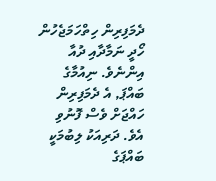ދެމަފިރިން ހިތްހަމަޖެހުން ހޯދީ ނަމާދާއި ދުއާ އިންނެވެ. ނިއުމާގެ ބައްޕަ, އެ ދެމަފިރިން ހައްޖަށް ވެސް ފޮނުވި އެވެ. ދަރިއަކު ލިބުމަކީ ބައްޕަގެ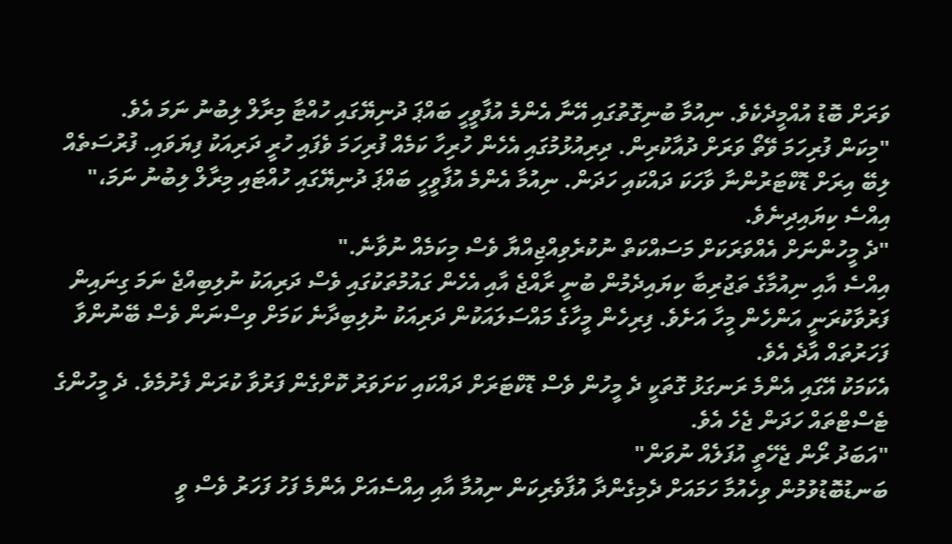ވަރަށް ބޮޑު އުއްމީދެކެވެ. ނިއުމާ ބުނިގޮތުގައި އޭނާ އެންމެ އުފާވީހީ ބައްޕަ ދުނިޔޭގައި ހުއްޓާ މިރާލް ލިބުނު ނަމަ އެވެ.
"މިކަން ފުރިހަމަ ވޭތޯ ވަރަށް ދުއާކުރިން. ދިރިއުޅުމުގައި އެހެން ހުރިހާ ކަމެއް ފުރިހަމަ ވެފައި ހުރީ ދަރިއަކު ފިޔަވައި. ފުރުސަތެއް ލިބޭ އިރަށް ޑޮކްޓަރުންނާ ވާހަކަ ދައްކައި ހަދަން. ނިއުމާ އެންމެ އުފާވީހީ ބައްޕަ ދުނިޔޭގައި ހުއްޓައި މިރާލް ލިބުނު ނަމަ،" އިއްސެ ކިޔައިދިނެވެ.
"ދެ މީހުންނަށް އެއްވަރަކަށް މަސައްކަތް ނުކުރެވިއްޖިއްޔާ ވެސް މިކަމެއް ނުވާނެ."
އިއްސެ އާއި ނިއުމާގެ ތަޖުރިބާ ކިޔައިދެމުން ބުނީ ރާއްޖެ އާއި އެހެން ގައުމުތަކުގައި ވެސް ދަރިއަކު ނުލިބިއްޖެ ނަމަ ގިނައިން ފަރުވާކުރަނީ އަންހެން މީހާ އަށެވެ. ފިރިހެން މީހާގެ މައްސަލައަކުން ދަރިއަކު ނުލިބިދާނެ ކަމަށް ވިސްނަން ވެސް ބޭނުންވާ ފަހަރުތައް އާދެ އެވެ.
އެކަމަކު އޭގައި އެންމެ ރަނގަޅު ގޮތަކީ ދެ މީހުން ވެސް ޑޮކްޓަރަށް ދައްކައި ކަށަވަރު ކޮށްގެން ފަރުވާ ކުރަން ފެށުމެވެ. ދެ މީހުންގެ ޓެސްޓްތައް ހަދަން ޖެހެ އެވެ.
"އަބަދު ރޯން ޖެހޭތީ އުފަލެއް ނުވަން"
ބަނޑުބޮޑުވުމުން ވިހެއުމާ ހަމައަށް ދެމިގެންދާ އުފާވެރިކަން ނިއުމާ އާއި އިއްސެއަށް އެންމެ ފަހު ފަހަރު ވެސް ވީ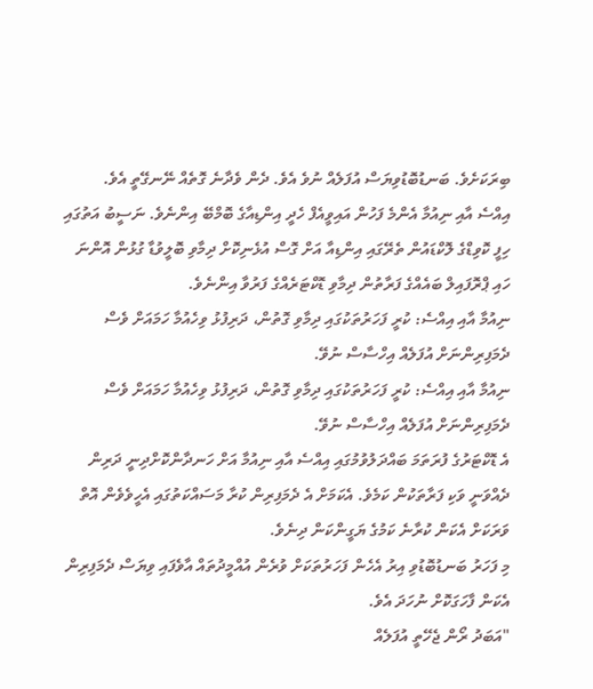ބިރަކަށެވެ. ބަނޑުބޮޑުވިޔަސް އުފަލެއް ނުވެ އެވެ. ދެން ވެދާނެ ގޮތެއް ނޭނގޭތީ އެވެ.
އިއްސެ އާއި ނިއުމާ އެންމެ ފަހުން އައިވީއެފް ހެދީ އިންޑިއާގެ ބޮމްބޭ އިންނެވެ. ނަސީބު އަތުގައި ހިފީ ކޮވިޑްގެ ލޮކްޑައުން ތެރޭގައި އިންޑިއާ އަށް ގޮސް އުޅެނިކޮށް ދިމާވި ބޮލީވުޑާ ގުޅުން އޮންނަ ހައި ޕްރޮފައިލް ބައެއްގެ ފަރާތުން ދިމާވި ޑޮކްޓަރެއްގެ ފަރުވާ އިންނެވެ.
ނިއުމާ އާއި އިއްސެ: ކުރީ ފަހަރުތަކުގައި ދިމާވި ގޮތުން، ދަރިފުޅު ވިހެއުމާ ހަމައަށް ވެސް ދެމަފިރިންނަށް އުފަލެއް އިހްސާސް ނުވޭ.
ނިއުމާ އާއި އިއްސެ: ކުރީ ފަހަރުތަކުގައި ދިމާވި ގޮތުން، ދަރިފުޅު ވިހެއުމާ ހަމައަށް ވެސް ދެމަފިރިންނަށް އުފަލެއް އިހްސާސް ނުވޭ.
އެ ޑޮކްޓަރުގެ ފުރަތަމަ ބައްދަލުވުމުގައި އިއްސެ އާއި ނިއުމާ އަށް ހަނދާންކޮށްދިނީ ދަރިން ދެއްވަނީ ވަކި ފަރާތަކުން ކަމެވެ. އެކަމަށް އެ ދެމަފިރިން ކުރާ މަސައްކަތުގައި އެހީވެވެން އޮތް ވަރަކަށް އެކަން ކުރާނެ ކަމުގެ ޔަގީންކަން ދިނެވެ.
މި ފަހަރު ބަނޑުބޮޑުވި އިރު އެހެން ފަހަރުތަކަށް ވުރެން އުއްމީދުތައް އާވެފައި ވިޔަސް ދެމަފިރިން އެކަން ފާހަގަކޮށް ނުހަދަ އެވެ.
"އަބަދު ރޯން ޖެހޭތީ އުފަލެއް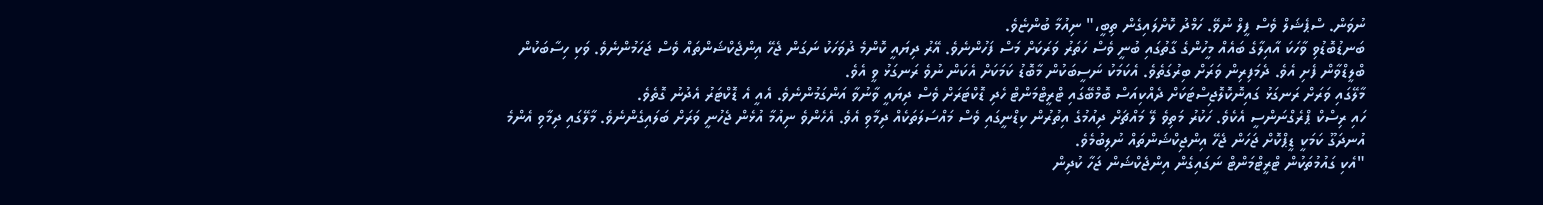ނުވަން. ސްޕެޝަލް ވެސް ފީލް ނުވޭ. ހަމްދު ކޮށްލައިގެން ތިބީ،" ނިއުމާ ބުންޏެވެ.
ބަނޑުބޮޑުވި ވާހަކަ އާއިލާގެ ބައެއް މީހުންގެ ގާތުގައި ބުނީ ވެސް ހަތަރު ވަރަކަށް މަސް ފަހުންނެވެ. އޭރު ދިޔައީ ކޮންމެ ދުވަހަކު ނަގަން ޖެހޭ އިންޖެކްޝަންތައް ވެސް ޖަހަމުންނެވެ. ވަކި ހިސާބަކުން ބްލީޑްވާން ފެށި އެވެ. ދެމަފިރިން ވަރަށް ބިރުގަތެވެ. އެކަމަކު ނަސީބަކުން މާބޮޑު ކަމަކަށް އެކަން ނުވެ ރަނގަޅު ވީ އެވެ.
މާލޭގައި ވަރަށް ރަނގަޅު ގައިނޮކޮލޮޖިސްޓަކަށް ދެއްކިއަސް ބޮމްބޭގައި ޓްރީޓްމަންޓް ހެދި ޑޮކްޓަރަށް ވެސް ދިޔައީ ވާނުވާ އަންގަމުންނެވެ. އެއީ އެ ޑޮކްޓަރު އެދުނު ގޮތެވެ.
ހައި ރިސްކް ޕްރެގްނަންސީ އެކެވެ. ހަކުރު މަތިވެ ލޭ މައްޗަށް ދިއުމުގެ އިތުރުން ކިޑްނީގައި ވެސް މައްސަލަތަކެއް ދިމާވި އެވެ. އެހެންވެ ނިއުމާ އުޅެން ޖެހުނީ ވަރަށް ބަލައިގެންނެވެ. މާލޭގައި ދިމާވި އެންމެ އުނދަގޫ ކަމަކީ ޑީޕްކޮށް ޖަހަން ޖެހޭ އިންޖިކްޝަންތައް ނުލިބުމެވެ.
"އެކި ގައުމުތަކުން ޓްރީޓްމަންޓް ނަގައިގެން އިންޖެކްޝަން ޖަހާ ކުދިން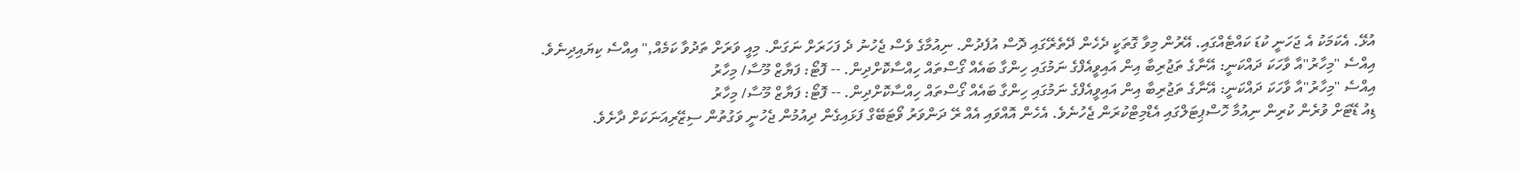އުޅޭ. އެކަމަކު އެ ޖަހަނީ ކުޑަ ކައްޓެއްގައި. އޭރުން މިވާ ގޮތަކީ ދެހެން ދޭތެރޭގައި ދޮސް އުފެދުން. ނިއުމާގެ ވެސް ޖެހުނު ދެ ފަހަރަށް ނަގަން. މިއީ ވަރަށް ތަދުވާ ކަމެއް," އިއްސެ ކިޔައިދިނެވެ.
އިއްސެ "މިހާރު"އާ ވާހަކަ ދައްކަނީ: އޭނާގެ ތަޖުރިބާ އިން އައިވީއެފްގެ ނަމުގައި ހިންގާ ބައެއް ގޯސްތައް ހިއްސާކޮށްދިން. -- ފޮޓޯ: ފަޔާޒް މޫސާ/ މިހާރު
އިއްސެ "މިހާރު"އާ ވާހަކަ ދައްކަނީ: އޭނާގެ ތަޖުރިބާ އިން އައިވީއެފްގެ ނަމުގައި ހިންގާ ބައެއް ގޯސްތައް ހިއްސާކޮށްދިން. -- ފޮޓޯ: ފަޔާޒް މޫސާ/ މިހާރު
ޑިއު ޑޭޓަށް ވުރެން ކުރިން ނިއުމާ ހޮސްޕިޓަލްގައި އެޑްމިޓްކުރަން ޖެހުނެވެ. އެހެން އޮއްވައި އެއް ރޭ ދަންވަރު ވޯޓަބޭގް ފަޅައިގެން ދިއުމުން ޖެހުނީ ވަގުތުން ސިޒޭރިއަނަކަށް ދާށެވެ.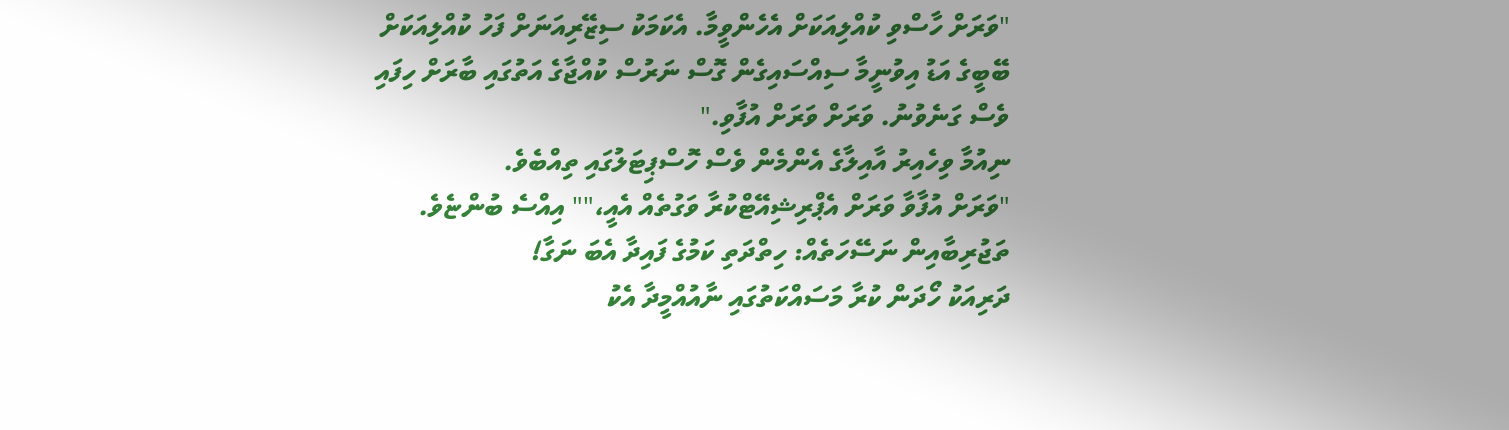"ވަރަށް ހާސްވި ކުއްލިއަކަށް އެހެންވީމާ. އެކަމަކު ސިޒޭރިއަނަށް ފަހު ކުއްލިއަކަށް ބޭބީގެ އަޑު އިވުނީމާ ސިއްސައިގެން ގޮސް ނަރުސް ކުއްޖާގެ އަތުގައި ބާރަށް ހިފައި ވެސް ގަނެވުނު. ވަރަށް ވަރަށް އުފާވި."
ނިއުމާ ވިހެއިރު އާއިލާގެ އެންމެން ވެސް ހޮސްޕިޓަލުގައި ތިއްބެވެ.
"ވަރަށް އުފާވާ ވަރަށް އެޕްރިޝިއޭޓްކުރާ ވަގުތެއް އެއީ،"" އިއްސެ ބުންޏެވެ.
ތަޖުރިބާއިން ނަސޭހަތެއް: ހިތްދަތި ކަމުގެ ފައިދާ އެބަ ނަގާ!
ދަރިއަކު ހޯދަން ކުރާ މަސައްކަތުގައި ނާއުއްމީދާ އެކު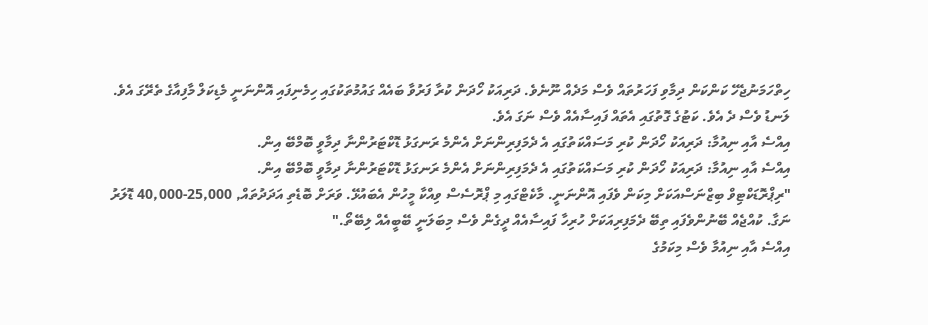ހިތްހަމަނުޖެހޭ ކަންކަން ދިމާވި ފަހަރުތައް ވެސް މަދެއް ނޫނެވެ. ދަރިއަކު ހޯދަން ކުރާ ފަރުވާ ބައެއް ގައުމުތަކުގައި ހިމެނިފައި އޮންނަނީ މެޑިކަލް މާފިއާގެ ތެރޭގަ އެވެ. ލަނޑު ވެސް ދެ އެވެ. ކަޓުގެ ގޮތުގައި އެތައް ފައިސާއެއް ވެސް ނަގަ އެވެ.
އިއްސެ އާއި ނިއުމާ: ދަރިއަކު ހޯދަން ކުރި މަސައްކަތުގައި އެ ދެމަފިރިންނަށް އެންމެ ރަނގަޅު ޑޮކްޓަރުންނާ ދިމާވީ ބޮމްބޭ އިން.
އިއްސެ އާއި ނިއުމާ: ދަރިއަކު ހޯދަން ކުރި މަސައްކަތުގައި އެ ދެމަފިރިންނަށް އެންމެ ރަނގަޅު ޑޮކްޓަރުންނާ ދިމާވީ ބޮމްބޭ އިން.
"ރިޕްރޮޑަކްޓިވް ބިޒްނަސްއަކަށް މިކަން ވެފައި އޮންނަނީ. މާކެޓްގައި މި ޕްރޮސެސް ވިއްކާ މީހުން އެބައުޅޭ. ވަރަށް ބޮޑެތި އަދަދުތައް, 25,000-40,000 ޑޮލަރު ނަގާ. ކުއްޖެއް ބޭނުންވެފައި ތިބޭ ދެމަފިރިއަކަށް ހުރިހާ ފައިސާއެއް ދީގެން ވެސް މިބަލަނީ ބޭބީއެއް ލިބޭތޯ."
އިއްސެ އާއި ނިއުމާ ވެސް މިކަމުގެ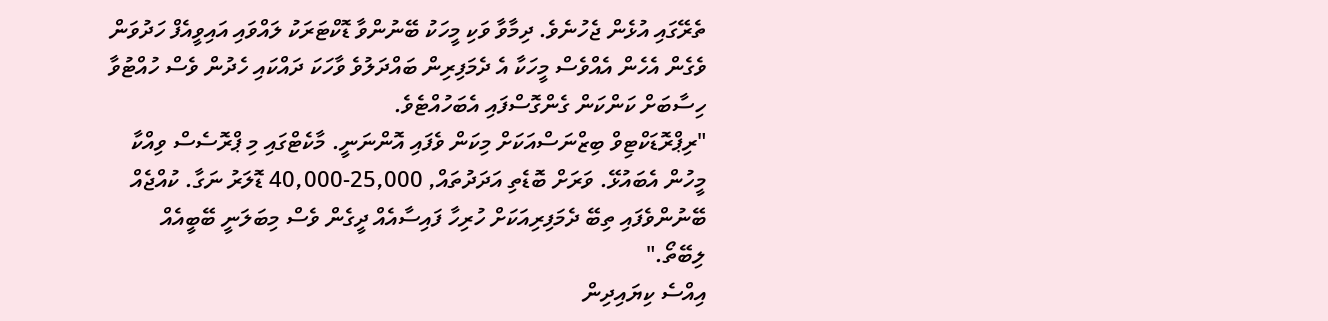ތެރޭގައި އުޅެން ޖެހުނެވެ. ދިމާވާ ވަކި މީހަކު ބޭނުންވާ ޑޮކްޓަރަކު ލައްވައި އައިވީއެފް ހަދުވަން ވެގެން އެހެން އެއްވެސް މީހަކާ އެ ދެމަފިރިން ބައްދަލުވެ ވާހަކަ ދައްކައި ހެދުން ވެސް ހުއްޓުވާ ހިސާބަށް ކަންކަން ގެންގޮސްފައި އެބަހުއްޓެވެ.
"ރިޕްރޮޑަކްޓިވް ބިޒްނަސްއަކަށް މިކަން ވެފައި އޮންނަނީ. މާކެޓްގައި މި ޕްރޮސެސް ވިއްކާ މީހުން އެބައުޅޭ. ވަރަށް ބޮޑެތި އަދަދުތައް, 25,000-40,000 ޑޮލަރު ނަގާ. ކުއްޖެއް ބޭނުންވެފައި ތިބޭ ދެމަފިރިއަކަށް ހުރިހާ ފައިސާއެއް ދީގެން ވެސް މިބަލަނީ ބޭބީއެއް ލިބޭތޯ."
އިއްސެ ކިޔައިދިން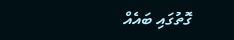ގޮތުގައި ބައެއް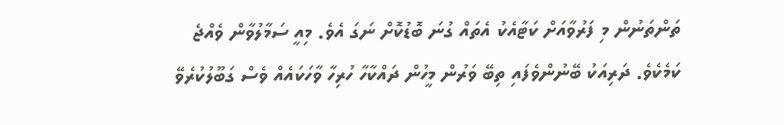ތަންތަނުން މި ފަރުވާއަށް ކަޓާއެކު އެތައް ގުނަ ބޮޑުކޮށް ނަގަ އެވެ. މިއީ ސަމާލުވާން ވެއްޖެ ކަމެކެވެ. ދަރިއަކު ބޭނުންވެފައި ތިބޭ ވަރުން މީހުން ދައްކާހާ ހުރިހާ ވާހަކައެއް ވެސް ގަބޫލުކުރެވޭ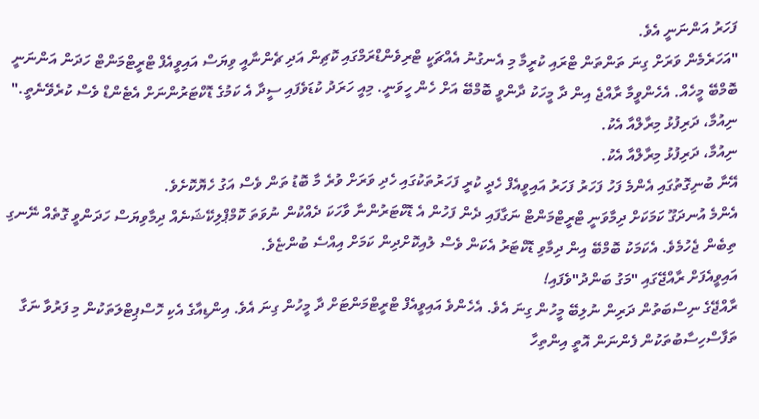ފަހަރު އަންނަނީ އެވެ.
"އަހަރެމެން ވަރަށް ގިނަ ތަންތަން ޓްރައި ކުރީމާ މި އެނގުނު އެއްޗަކީ ޓްރިވެންޑްރަމްގައި ކޮޗިން އަދި ޗެންނާއީ ވިޔަސް އައިވީއެފް ޓްރީޓްމަންޓް ހަދަން އަންނަނީ ބޮމްބޭ މީހެއް. އެހެންވީމާ ރާއްޖެ އިން ދާ މީހަކު ދާންވީ ބޮމްބޭ އަށް ހެން ހީވަނީ. މިއީ ހަރަދު ކުޑަވެފައި ސީދާ އެ ކަމުގެ ޑޮކްޓަރުންނަށް އެޓެންޑް ވެސް ކުރެވޭނެތީ."
ނިއުމާ، ދަރިފުޅު މިރާލްއާ އެކު.
ނިއުމާ، ދަރިފުޅު މިރާލްއާ އެކު.
އޭނާ ބުނިގޮތުގައި އެންމެ ފަހު ފަހަރު ފަހަރު އައިވީއެފް ހެދީ ކުރީ ފަހަރުތަކުގައި ހެދި ވަރަށް ވުރެ މާ ބޮޑު ތަން ވެސް އަގު ހެޔޮކޮށެވެ.
އެންމެ އުނދަގޫ ކަމަކަށް ދިމާވަނީ ޓްރީޓްމަންޓް ނަގާފައި ދެން ފަހުން އެ ޑޮކްޓަރުންނާ ވާހަކަ ދެއްކުން ނުވަތަ ކޮމްޕްލިކޭޝަނެއް ދިމާވިޔަސް ހަދަންވީ ގޮތެއް ނޭނގި ތިބެން ޖެހުމެވެ. އެކަމަކު ބޮމްބޭ އިން ދިމާވި ޑޮކްޓަރު އެކަން ވެސް ލުއިކޮށްދިން ކަމަށް އިއްސެ ބުންޏެވެ.
އައިވީއެފަށް ރާއްޖޭގައި "މަގު ބަންދު"ވެފައި!
ރާއްޖޭގެ ނިސްބަތުން ދަރިން ނުލިބޭ މީހުން ގިނަ އެވެ. އެހެންވެ އައިވީއެފް ޓްރީޓްމަންޓަށް ދާ މީހުން ގިނަ އެވެ. އިންޑިއާގެ އެކި ހޮސްޕިޓްލަތަކުން މި ފަރުވާ ނަގާ ތަފާސްހިސާބުތަކުން ފެންނަން އޮތީ އިންތިހާ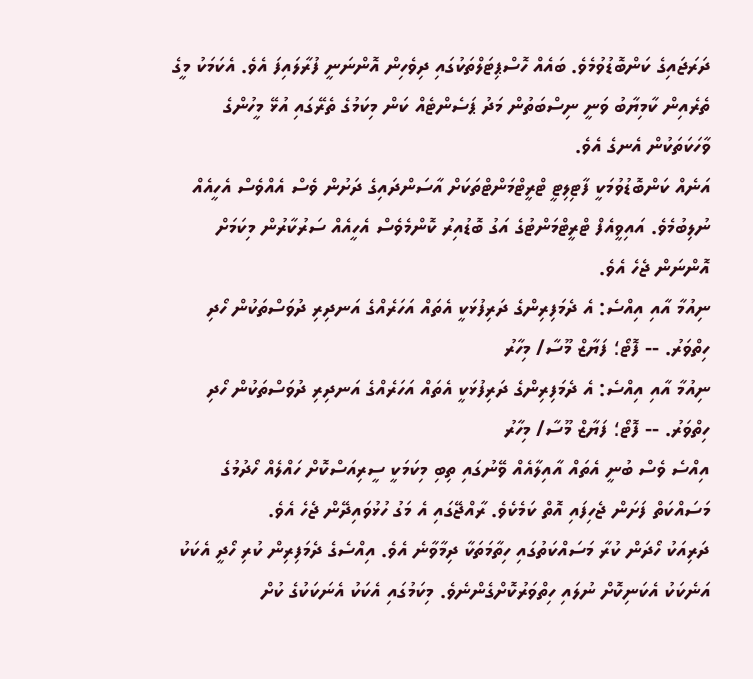ދަރަޖައިގެ ކަންބޮޑުވުމެވެ. ބައެއް ހޮސްޕިޓަލްތަކުގައި ދިވެހިން އޮންނަނީ ފުރާލައިފަ އެވެ. އެކަމަކު މީގެ ތެރެއިން ކާމިޔާބު ވަނީ ނިސްބަތުން މަދު ޕަސެންޓެއް ކަން މިކަމުގެ ތެރޭގައި އުޅޭ މީހުންގެ ވާހަކަތަކުން އެނގެ އެވެ.
އަނެއް ކަންބޮޑުވުމަކީ ފާޓިލިޓީ ޓްރީޓްމަންޓްތަކަށް އާސަންދައިގެ ދަށުން ވެސް އެއްވެސް އެހީއެއް ނުލިބުމެވެ. އައިވީއެފް ޓްރީޓްމަންޓުގެ އަގު ބޮޑުއިރު ކޮންމެވެސް އެހީއެއް ސަރުކާރުން މިކަމަށް އޮންނަން ޖެހެ އެވެ.
ނިއުމާ އާއި އިއްސެ: އެ ދެމަފިރިންގެ ދަރިފުޅަކީ އެތައް އަހަރެއްގެ އަނދިރި ދުވަސްތަކުން ހޯދި ހިތްވަރު. -- ފޮޓޯ؛ ފަޔާޒް މޫސާ/ މިހާރު
ނިއުމާ އާއި އިއްސެ: އެ ދެމަފިރިންގެ ދަރިފުޅަކީ އެތައް އަހަރެއްގެ އަނދިރި ދުވަސްތަކުން ހޯދި ހިތްވަރު. -- ފޮޓޯ؛ ފަޔާޒް މޫސާ/ މިހާރު
އިއްސެ ވެސް ބުނީ އެތައް އާއިލާއެއް ވޭނުގައި ތިބި މިކަމަކީ ސީރިއަސްކޮށް ހައްލެއް ހޯދުމުގެ މަސައްކަތް ފަށަން ޖެހިފައި އޮތް ކަމެކެވެ. ރާއްޖޭގައި އެ މަގު ހުޅުވައިދޭން ޖެހެ އެވެ.
ދަރިއަކު ހޯދަން ކުރާ މަސައްކަތުގައި ހިތާމަތަކާ ދިމާވާނެ އެވެ. އިއްސެގެ ދެމަފިރިން ކުރި ހޯދީ އެކަކު އަނެކަކު އެކަނިކޮށް ނުލައި ހިތްވަރުކޮށްގެންނެވެ. މިކަމުގައި އެކަކު އެނަކަކުގެ ކުށް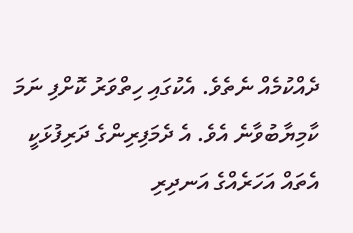ދެއްކުމެއް ނެތެވެ. އެކުގައި ހިތްވަރު ކޮށްފި ނަމަ ކާމިޔާބުވާނެ އެވެ. އެ ދެމަފިރިންގެ ދަރިފުޅަކީ އެތައް އަހަރެއްގެ އަނދިރި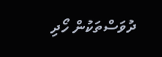ދުވަސްތަކުން ހޯދި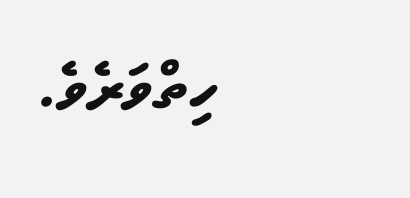ހިތްވަރެވެ.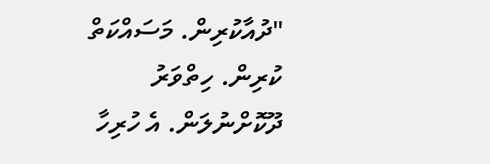"ދުއާކުރިން. މަސައްކަތް ކުރިން. ހިތްވަރު ދޫކޮށްނުލަން. އެ ހުރިހާ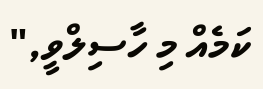ކަމެއް މި ހާސިލްވީ,"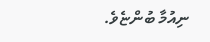ނިއުމާ ބުންޏެވެ.